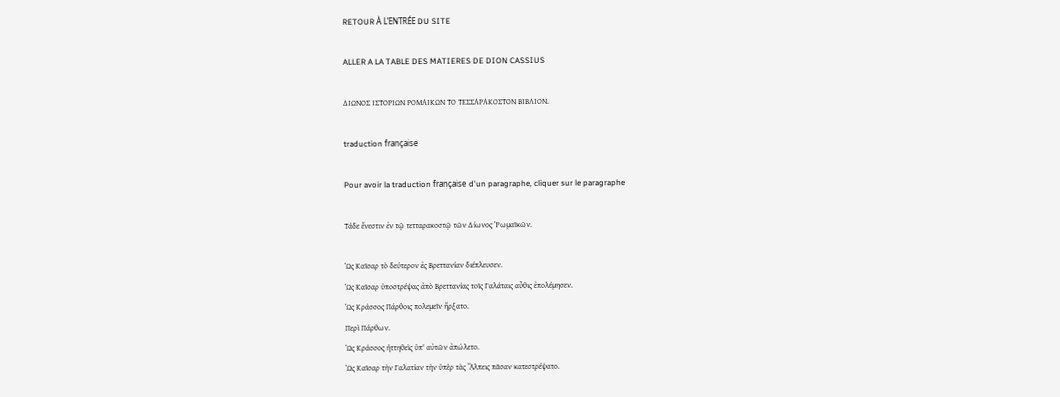RETOUR À L’ENTRÉE DU SITE

ALLER A LA TABLE DES MATIERES DE DION CASSIUS

ΔΙΩΝΟΣ ΙΣΤΟΡΙΩΝ ΡΟΜΑΙΚΩΝ ΤΟ ΤΕΣΣΑΡΑΚΟΣΤΟΝ ΒΙΒΛΙΟΝ.

traduction française

Pour avoir la traduction française d'un paragraphe, cliquer sur le paragraphe

Τάδε ἔνεστιν ἐν τῷ τετταρακοστῷ τῶν Δίωνος Ῥωμαϊκῶν.

Ὡς Καῖσαρ τὸ δεύτερον ἐς Βρεττανίαν διέπλευσεν.
Ὡς Καῖσαρ ὑποστρέψας ἀπὸ Βρεττανίας τοῖς Γαλάταις αὖθις ἐπολέμησεν.
Ὡς Κράσσος Πάρθοις πολεμεῖν ἤρξατο.
Περὶ Πάρθων.
Ὡς Κράσσος ἡττηθεὶς ὑπ' αὐτῶν ἀπώλετο.
Ὡς Καῖσαρ τὴν Γαλατίαν τὴν ὑπὲρ τὰς Ἄλπεις πᾶσαν κατεστρέψατο.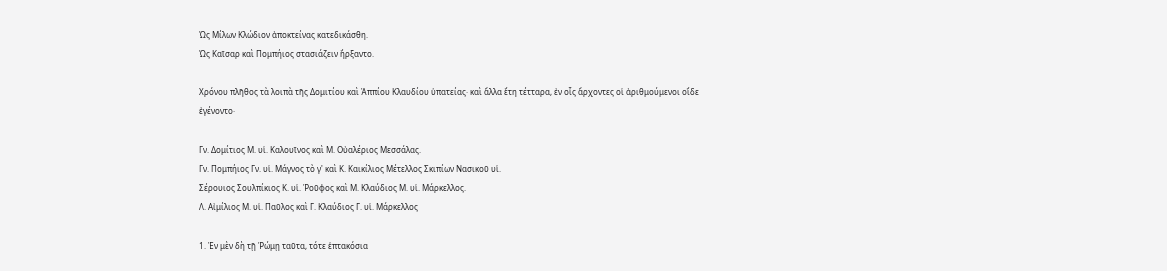Ὡς Μίλων Κλώδιον ἀποκτείνας κατεδικάσθη.
Ὡς Καῖσαρ καὶ Πομπήιος στασιάζειν ἤρξαντο.

Χρόνου πλῆθος τὰ λοιπὰ τῆς Δομιτίου καὶ Ἀππίου Κλαυδίου ὑπατείας· καὶ ἄλλα ἔτη τέτταρα, ἐν οἷς ἄρχοντες οἱ ἀριθμούμενοι οἵδε ἐγένοντο·

Γν. Δομίτιος Μ. υἱ. Καλουῖνος καὶ Μ. Οὐαλέριος Μεσσάλας.
Γν. Πομπήιος Γν. υἱ. Μάγνος τὸ γ' καὶ Κ. Καικίλιος Μέτελλος Σκιπίων Νασικοῦ υἱ.
Σέρουιος Σουλπίκιος Κ. υἱ. Ῥοῦφος καὶ Μ. Κλαύδιος Μ. υἱ. Μάρκελλος.
Λ. Αἰμίλιος Μ. υἱ. Παῦλος καὶ Γ. Κλαύδιος Γ. υἱ. Μάρκελλος

1. Ἐν μὲν δὴ τῇ Ῥώμῃ ταῦτα, τότε ἑπτακόσια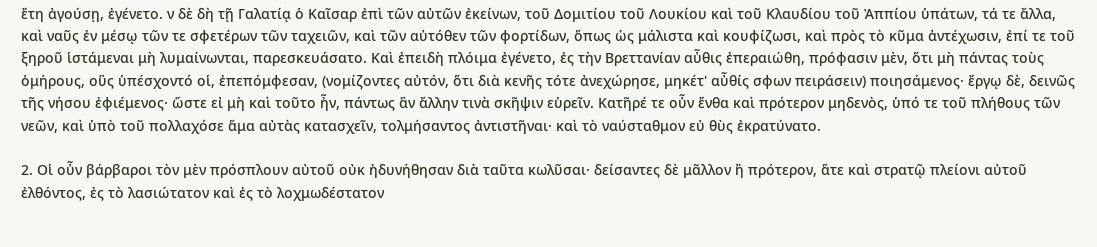ἔτη ἀγούσῃ, ἐγένετο. ν δὲ δὴ τῇ Γαλατίᾳ ὁ Καῖσαρ ἐπὶ τῶν αὐτῶν ἐκείνων, τοῦ Δομιτίου τοῦ Λουκίου καὶ τοῦ Κλαυδίου τοῦ Ἀππίου ὑπάτων, τά τε ἄλλα, καὶ ναῦς ἐν μέσῳ τῶν τε σφετέρων τῶν ταχειῶν, καὶ τῶν αὐτόθεν τῶν φορτίδων, ὅπως ὡς μάλιστα καὶ κουφίζωσι, καὶ πρὸς τὸ κῦμα ἀντέχωσιν, ἐπί τε τοῦ ξηροῦ ἱστάμεναι μὴ λυμαίνωνται, παρεσκευάσατο. Καὶ ἐπειδὴ πλόιμα ἐγένετο, ἐς τὴν Βρεττανίαν αὖθις ἐπεραιώθη, πρόφασιν μὲν, ὅτι μὴ πάντας τοὺς ὁμήρους, οὓς ὑπέσχοντό οἱ, ἐπεπόμφεσαν, (νομίζοντες αὐτόν, ὅτι διὰ κενῆς τότε ἀνεχώρησε, μηκέτ' αὖθίς σφων πειράσειν) ποιησάμενος· ἔργῳ δὲ, δεινῶς τῆς νήσου ἐφιέμενος· ὥστε εἰ μὴ καὶ τοῦτο ἦν, πάντως ἂν ἄλλην τινὰ σκῆψιν εὑρεῖν. Κατῆρέ τε οὖν ἔνθα καὶ πρότερον μηδενὸς, ὑπό τε τοῦ πλήθους τῶν νεῶν, καὶ ὑπὸ τοῦ πολλαχόσε ἅμα αὐτὰς κατασχεῖν, τολμήσαντος ἀντιστῆναι· καὶ τὸ ναύσταθμον εὐ θὺς ἐκρατύνατο.

2. Οἱ οὖν βάρβαροι τὸν μὲν πρόσπλουν αὐτοῦ οὐκ ἠδυνήθησαν διὰ ταῦτα κωλῦσαι· δείσαντες δὲ μᾶλλον ἢ πρότερον, ἅτε καὶ στρατῷ πλείονι αὐτοῦ ἐλθόντος, ἐς τὸ λασιώτατον καὶ ἐς τὸ λοχμωδέστατον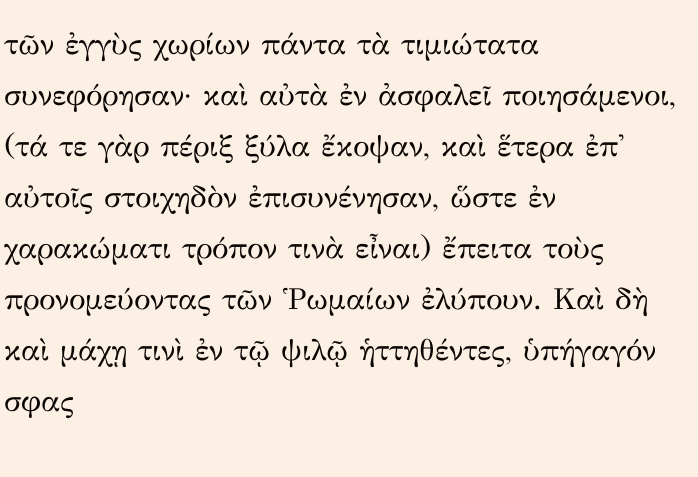τῶν ἐγγὺς χωρίων πάντα τὰ τιμιώτατα συνεφόρησαν· καὶ αὐτὰ ἐν ἀσφαλεῖ ποιησάμενοι, (τά τε γὰρ πέριξ ξύλα ἔκοψαν, καὶ ἕτερα ἐπ' αὐτοῖς στοιχηδὸν ἐπισυνένησαν, ὥστε ἐν χαρακώματι τρόπον τινὰ εἶναι) ἔπειτα τοὺς προνομεύοντας τῶν Ῥωμαίων ἐλύπουν. Καὶ δὴ καὶ μάχῃ τινὶ ἐν τῷ ψιλῷ ἡττηθέντες, ὑπήγαγόν σφας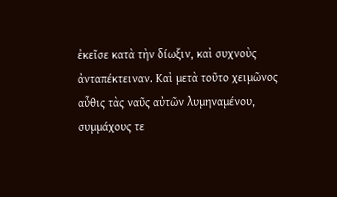ἐκεῖσε κατὰ τὴν δίωξιν, καὶ συχνοὺς ἀνταπέκτειναν. Καὶ μετὰ τοῦτο χειμῶνος αὖθις τὰς ναῦς αὐτῶν λυμηναμένου, συμμάχους τε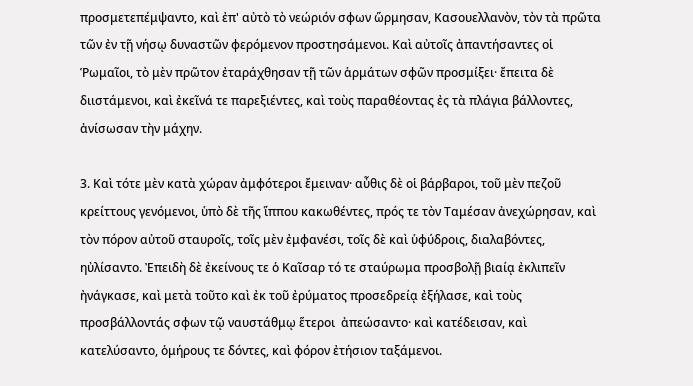προσμετεπέμψαντο, καὶ ἐπ' αὐτὸ τὸ νεώριόν σφων ὥρμησαν, Κασουελλανὸν, τὸν τὰ πρῶτα τῶν ἐν τῇ νήσῳ δυναστῶν φερόμενον προστησάμενοι. Καὶ αὐτοῖς ἀπαντήσαντες οἱ Ῥωμαῖοι, τὸ μὲν πρῶτον ἐταράχθησαν τῇ τῶν ἁρμάτων σφῶν προσμίξει· ἔπειτα δὲ διιστάμενοι, καὶ ἐκεῖνά τε παρεξιέντες, καὶ τοὺς παραθέοντας ἐς τὰ πλάγια βάλλοντες, ἀνίσωσαν τὴν μάχην.

3. Καὶ τότε μὲν κατὰ χώραν ἀμφότεροι ἔμειναν· αὖθις δὲ οἱ βάρβαροι, τοῦ μὲν πεζοῦ κρείττους γενόμενοι, ὑπὸ δὲ τῆς ἵππου κακωθέντες, πρός τε τὸν Ταμέσαν ἀνεχώρησαν, καὶ τὸν πόρον αὐτοῦ σταυροῖς, τοῖς μὲν ἐμφανέσι, τοῖς δὲ καὶ ὑφύδροις, διαλαβόντες, ηὐλίσαντο. Ἐπειδὴ δὲ ἐκείνους τε ὁ Καῖσαρ τό τε σταύρωμα προσβολῇ βιαίᾳ ἐκλιπεῖν ἠνάγκασε, καὶ μετὰ τοῦτο καὶ ἐκ τοῦ ἐρύματος προσεδρείᾳ ἐξήλασε, καὶ τοὺς προσβάλλοντάς σφων τῷ ναυστάθμῳ ἕτεροι  ἀπεώσαντο· καὶ κατέδεισαν, καὶ κατελύσαντο, ὁμήρους τε δόντες, καὶ φόρον ἐτήσιον ταξάμενοι.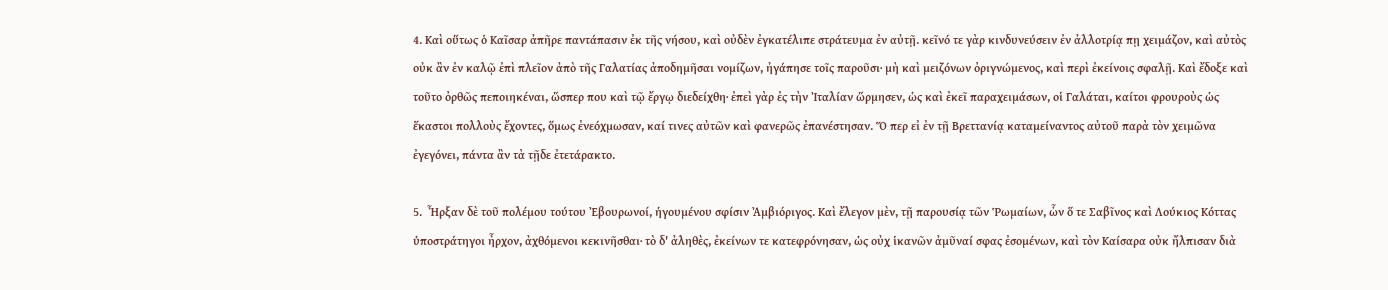4. Καὶ οὕτως ὁ Καῖσαρ ἀπῆρε παντάπασιν ἐκ τῆς νήσου, καὶ οὐδὲν ἐγκατέλιπε στράτευμα ἐν αὐτῇ. κεῖνό τε γὰρ κινδυνεύσειν ἐν ἀλλοτρίᾳ πῃ χειμάζον, καὶ αὐτὸς οὐκ ἂν ἐν καλῷ ἐπὶ πλεῖον ἀπὸ τῆς Γαλατίας ἀποδημῆσαι νομίζων, ἠγάπησε τοῖς παροῦσι· μὴ καὶ μειζόνων ὀριγνώμενος, καὶ περὶ ἐκείνοις σφαλῇ. Καὶ ἔδοξε καὶ τοῦτο ὀρθῶς πεποιηκέναι, ὥσπερ που καὶ τῷ ἔργῳ διεδείχθη· ἐπεὶ γὰρ ἐς τὴν Ἰταλίαν ὥρμησεν, ὡς καὶ ἐκεῖ παραχειμάσων, οἱ Γαλάται, καίτοι φρουροὺς ὡς ἕκαστοι πολλοὺς ἔχοντες, ὅμως ἐνεόχμωσαν, καί τινες αὐτῶν καὶ φανερῶς ἐπανέστησαν. Ὅ περ εἰ ἐν τῇ Βρεττανίᾳ καταμείναντος αὐτοῦ παρὰ τὸν χειμῶνα ἐγεγόνει, πάντα ἂν τὰ τῇδε ἐτετάρακτο.

5.  Ἦρξαν δὲ τοῦ πολέμου τούτου Ἐβουρωνοί, ἡγουμένου σφίσιν Ἀμβιόριγος. Καὶ ἔλεγον μὲν, τῇ παρουσίᾳ τῶν Ῥωμαίων, ὧν ὅ τε Σαβῖνος καὶ Λούκιος Κόττας ὑποστράτηγοι ἦρχον, ἀχθόμενοι κεκινῆσθαι· τὸ δ' ἀληθὲς, ἐκείνων τε κατεφρόνησαν, ὡς οὐχ ἱκανῶν ἀμῦναί σφας ἐσομένων, καὶ τὸν Καίσαρα οὐκ ἤλπισαν διὰ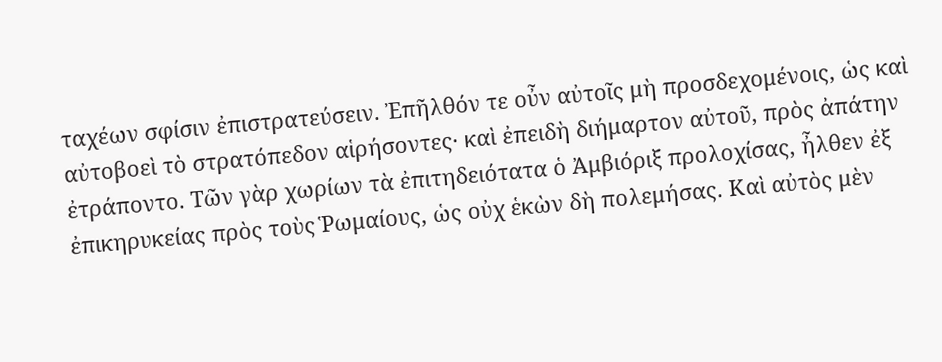ταχέων σφίσιν ἐπιστρατεύσειν. Ἐπῆλθόν τε οὖν αὐτοῖς μὴ προσδεχομένοις, ὡς καὶ αὐτοβοεὶ τὸ στρατόπεδον αἱρήσοντες· καὶ ἐπειδὴ διήμαρτον αὐτοῦ, πρὸς ἀπάτην ἐτράποντο. Τῶν γὰρ χωρίων τὰ ἐπιτηδειότατα ὁ Ἀμβιόριξ προλοχίσας, ἦλθεν ἐξ ἐπικηρυκείας πρὸς τοὺς Ῥωμαίους, ὡς οὐχ ἑκὼν δὴ πολεμήσας. Καὶ αὐτὸς μὲν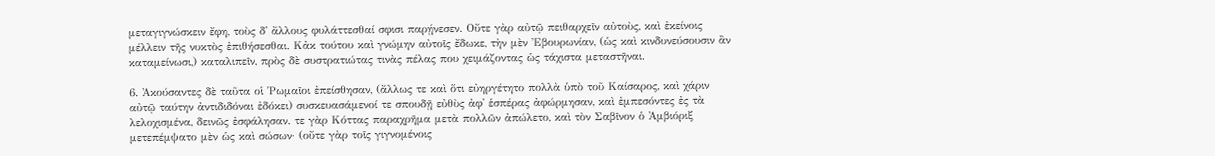μεταγιγνώσκειν ἔφη, τοὺς δ' ἄλλους φυλάττεσθαί σφισι παρῄνεσεν. Οὔτε γὰρ αὐτῷ πειθαρχεῖν αὐτοὺς, καὶ ἐκείνοις μέλλειν τῆς νυκτὸς ἐπιθήσεσθαι. Κἀκ τούτου καὶ γνώμην αὐτοῖς ἔδωκε, τὴν μὲν Ἐβουρωνίαν, (ὡς καὶ κινδυνεύσουσιν ἂν καταμείνωσι,) καταλιπεῖν, πρὸς δὲ συστρατιώτας τινὰς πέλας που χειμάζοντας ὡς τάχιστα μεταστῆναι.

6. Ἀκούσαντες δὲ ταῦτα οἱ Ῥωμαῖοι ἐπείσθησαν, (ἄλλως τε καὶ ὅτι εὐηργέτητο πολλὰ ὑπὸ τοῦ Καίσαρος, καὶ χάριν αὐτῷ ταύτην ἀντιδιδόναι ἐδόκει) συσκευασάμενοί τε σπουδῇ εὐθὺς ἀφ' ἑσπέρας ἀφώρμησαν, καὶ ἐμπεσόντες ἐς τὰ λελοχισμένα, δεινῶς ἐσφάλησαν. τε γὰρ Κόττας παραχρῆμα μετὰ πολλῶν ἀπώλετο, καὶ τὸν Σαβῖνον ὁ Ἀμβιόριξ μετεπέμψατο μὲν ὡς καὶ σώσων· (οὔτε γὰρ τοῖς γιγνομένοις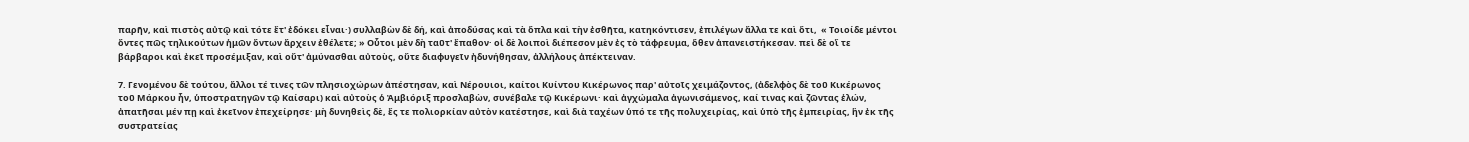παρῆν, καὶ πιστὸς αὐτῷ καὶ τότε ἔτ' ἐδόκει εἶναι·) συλλαβὼν δὲ δή, καὶ ἀποδύσας καὶ τὰ ὅπλα καὶ τὴν ἐσθῆτα, κατηκόντισεν, ἐπιλέγων ἄλλα τε καὶ ὅτι,  « Τοιοίδε μέντοι ὄντες πῶς τηλικούτων ἡμῶν ὄντων ἄρχειν ἐθέλετε; » Οὗτοι μὲν δὴ ταῦτ' ἔπαθον· οἱ δὲ λοιποὶ διέπεσον μὲν ἐς τὸ τάφρευμα, ὅθεν ἀπανειστήκεσαν. πεὶ δὲ οἵ τε βάρβαροι καὶ ἐκεῖ προσέμιξαν, καὶ οὔτ' ἀμύνασθαι αὐτοὺς, οὔτε διαφυγεῖν ἠδυνήθησαν, ἀλλήλους ἀπέκτειναν.

7. Γενομένου δὲ τούτου, ἄλλοι τέ τινες τῶν πλησιοχώρων ἀπέστησαν, καὶ Νέρουιοι, καίτοι Κυίντου Κικέρωνος παρ' αὐτοῖς χειμάζοντος, (ἀδελφὸς δὲ τοῦ Κικέρωνος τοῦ Μάρκου ἦν, ὑποστρατηγῶν τῷ Καίσαρι) καὶ αὐτοὺς ὁ Ἀμβιόριξ προσλαβὼν, συνέβαλε τῷ Κικέρωνι· καὶ ἀγχώμαλα ἀγωνισάμενος, καί τινας καὶ ζῶντας ἑλών, ἀπατῆσαι μέν πῃ καὶ ἐκεῖνον ἐπεχείρησε· μὴ δυνηθεὶς δὲ, ἔς τε πολιορκίαν αὐτὸν κατέστησε, καὶ διὰ ταχέων ὑπό τε τῆς πολυχειρίας, καὶ ὑπὸ τῆς ἐμπειρίας, ἣν ἐκ τῆς συστρατείας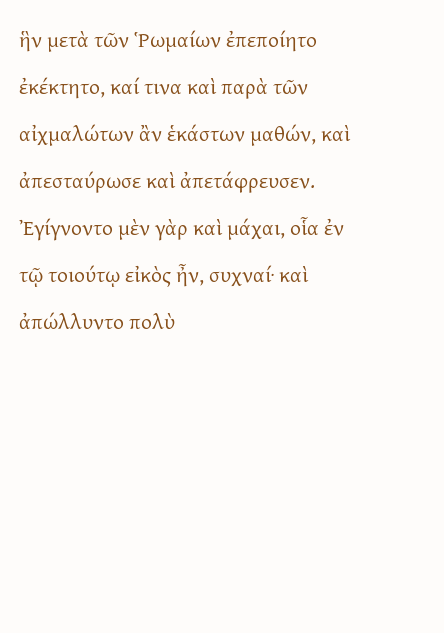ἣν μετὰ τῶν Ῥωμαίων ἐπεποίητο ἐκέκτητο, καί τινα καὶ παρὰ τῶν αἰχμαλώτων ἂν ἑκάστων μαθών, καὶ ἀπεσταύρωσε καὶ ἀπετάφρευσεν. Ἐγίγνοντο μὲν γὰρ καὶ μάχαι, οἷα ἐν τῷ τοιούτῳ εἰκὸς ἦν, συχναί· καὶ ἀπώλλυντο πολὺ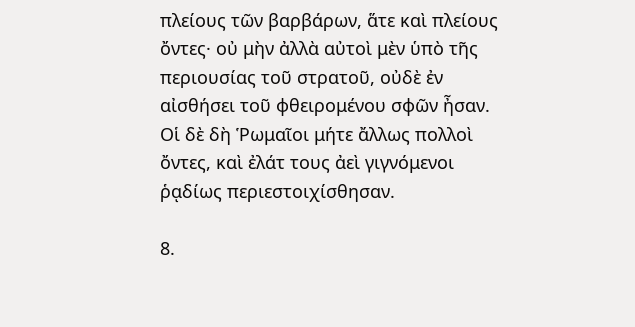πλείους τῶν βαρβάρων, ἅτε καὶ πλείους ὄντες· οὐ μὴν ἀλλὰ αὐτοὶ μὲν ὑπὸ τῆς περιουσίας τοῦ στρατοῦ, οὐδὲ ἐν αἰσθήσει τοῦ φθειρομένου σφῶν ἦσαν. Οἱ δὲ δὴ Ῥωμαῖοι μήτε ἄλλως πολλοὶ ὄντες, καὶ ἐλάτ τους ἀεὶ γιγνόμενοι ῥᾳδίως περιεστοιχίσθησαν.

8.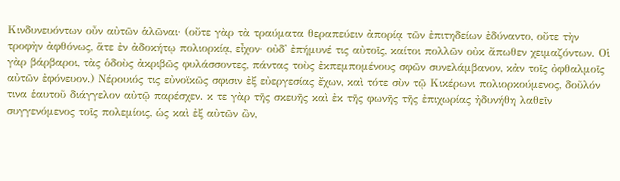Κινδυνευόντων οὖν αὐτῶν ἁλῶναι· (οὔτε γὰρ τὰ τραύματα θεραπεύειν ἀπορίᾳ τῶν ἐπιτηδείων ἐδύναντο, οὔτε τὴν τροφὴν ἀφθόνως, ἅτε ἐν ἀδοκήτῳ πολιορκίᾳ, εἶχον· οὐδ' ἐπήμυνέ τις αὐτοῖς, καίτοι πολλῶν οὐκ ἄπωθεν χειμαζόντων. Οἱ γὰρ βάρβαροι, τὰς ὁδοὺς ἀκριβῶς φυλάσσοντες, πάντας τοὺς ἐκπεμπομένους σφῶν συνελάμβανον, κἀν τοῖς ὀφθαλμοῖς αὐτῶν ἐφόνευον.) Νέρουιός τις εὐνοϊκῶς σφισιν ἐξ εὐεργεσίας ἔχων, καὶ τότε σὺν τῷ Κικέρωνι πολιορκούμενος, δοῦλόν τινα ἑαυτοῦ διάγγελον αὐτῷ παρέσχεν. κ τε γὰρ τῆς σκευῆς καὶ ἐκ τῆς φωνῆς τῆς ἐπιχωρίας ἠδυνήθη λαθεῖν συγγενόμενος τοῖς πολεμίοις, ὡς καὶ ἐξ αὐτῶν ὢν,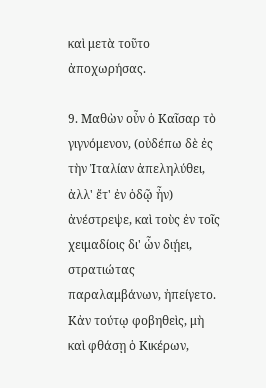καὶ μετὰ τοῦτο ἀποχωρήσας.

9. Μαθὼν οὖν ὁ Καῖσαρ τὸ γιγνόμενον, (οὐδέπω δὲ ἐς τὴν Ἰταλίαν ἀπεληλύθει, ἀλλ' ἔτ' ἐν ὁδῷ ἦν) ἀνέστρεψε, καὶ τοὺς ἐν τοῖς χειμαδίοις δι' ὧν διῄει, στρατιώτας παραλαμβάνων, ἠπείγετο. Κἀν τούτῳ φοβηθεὶς, μὴ καὶ φθάσῃ ὁ Κικέρων,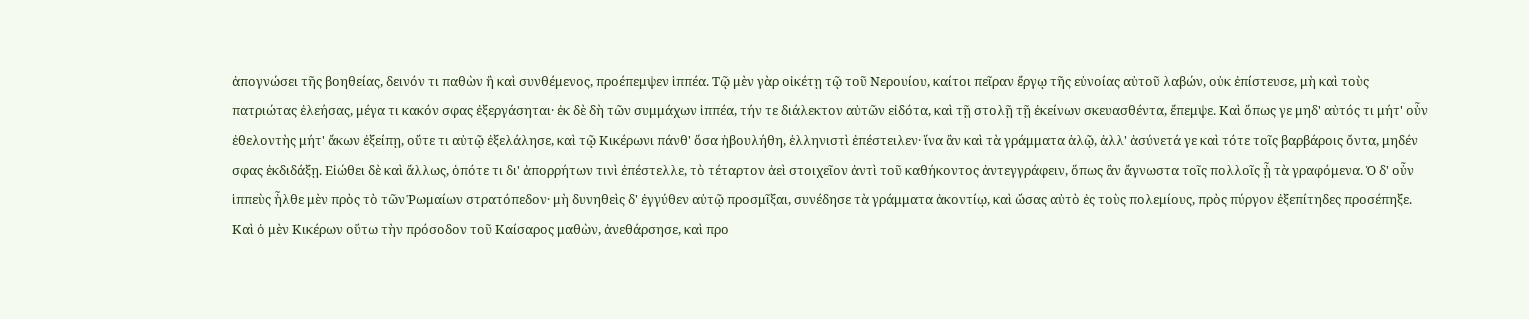ἀπογνώσει τῆς βοηθείας, δεινόν τι παθὼν ἢ καὶ συνθέμενος, προέπεμψεν ἱππέα. Τῷ μὲν γὰρ οἰκέτῃ τῷ τοῦ Νερουίου, καίτοι πεῖραν ἔργῳ τῆς εὐνοίας αὐτοῦ λαβών, οὐκ ἐπίστευσε, μὴ καὶ τοὺς πατριώτας ἐλεήσας, μέγα τι κακόν σφας ἐξεργάσηται· ἐκ δὲ δὴ τῶν συμμάχων ἱππέα, τήν τε διάλεκτον αὐτῶν εἰδότα, καὶ τῇ στολῇ τῇ ἐκείνων σκευασθέντα, ἔπεμψε. Καὶ ὅπως γε μηδ' αὐτός τι μήτ' οὖν ἐθελοντὴς μήτ' ἄκων ἐξείπῃ, οὔτε τι αὐτῷ ἐξελάλησε, καὶ τῷ Κικέρωνι πάνθ' ὅσα ἠβουλήθη, ἑλληνιστὶ ἐπέστειλεν· ἵνα ἂν καὶ τὰ γράμματα ἁλῷ, ἀλλ' ἀσύνετά γε καὶ τότε τοῖς βαρβάροις ὄντα, μηδέν σφας ἐκδιδάξῃ. Εἰώθει δὲ καὶ ἄλλως, ὁπότε τι δι' ἀπορρήτων τινὶ ἐπέστελλε, τὸ τέταρτον ἀεὶ στοιχεῖον ἀντὶ τοῦ καθήκοντος ἀντεγγράφειν, ὅπως ἂν ἄγνωστα τοῖς πολλοῖς ᾖ τὰ γραφόμενα. Ὁ δ' οὖν ἱππεὺς ἦλθε μὲν πρὸς τὸ τῶν Ῥωμαίων στρατόπεδον· μὴ δυνηθεὶς δ' ἐγγύθεν αὐτῷ προσμῖξαι, συνέδησε τὰ γράμματα ἀκοντίῳ, καὶ ὤσας αὐτὸ ἐς τοὺς πολεμίους, πρὸς πύργον ἐξεπίτηδες προσέπηξε. Καὶ ὁ μὲν Κικέρων οὕτω τὴν πρόσοδον τοῦ Καίσαρος μαθὼν, ἀνεθάρσησε, καὶ προ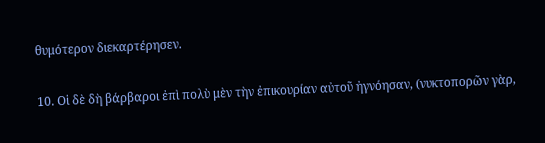θυμότερον διεκαρτέρησεν.

10. Οἱ δὲ δὴ βάρβαροι ἐπὶ πολὺ μὲν τὴν ἐπικουρίαν αὐτοῦ ἠγνόησαν, (νυκτοπορῶν γὰρ,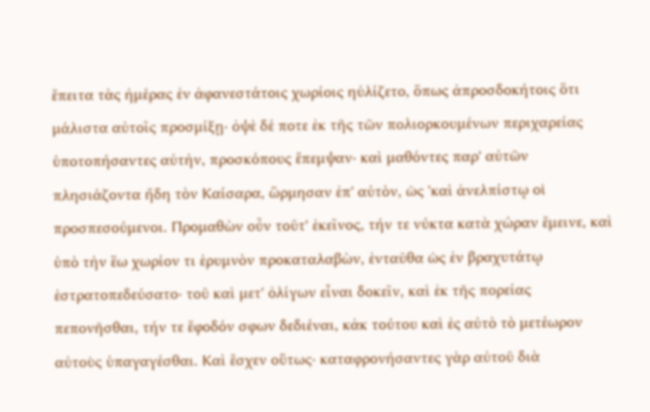ἔπειτα τὰς ἡμέρας ἐν ἀφανεστάτοις χωρίοις ηὐλίζετο, ὅπως ἀπροσδοκήτοις ὅτι μάλιστα αὐτοῖς προσμίξῃ· ὀψὲ δέ ποτε ἐκ τῆς τῶν πολιορκουμένων περιχαρείας ὑποτοπήσαντες αὐτὴν, προσκόπους ἔπεμψαν· καὶ μαθόντες παρ' αὐτῶν πλησιάζοντα ἤδη τὸν Καίσαρα, ὥρμησαν ἐπ' αὐτὸν, ὡς 'καὶ ἀνελπίστῳ οἱ προσπεσούμενοι. Προμαθὼν οὖν τοῦτ' ἐκεῖνος, τήν τε νύκτα κατὰ χώραν ἔμεινε, καὶ ὑπὸ τὴν ἕω χωρίον τι ἐρυμνὸν προκαταλαβὼν, ἐνταῦθα ὡς ἐν βραχυτάτῳ ἐστρατοπεδεύσατο· τοῦ καὶ μετ' ὀλίγων εἶναι δοκεῖν, καὶ ἐκ τῆς πορείας πεπονῆσθαι, τήν τε ἔφοδόν σφων δεδιέναι, κἀκ τούτου καὶ ἐς αὐτὸ τὸ μετέωρον αὐτοὺς ὑπαγαγέσθαι. Καὶ ἔσχεν οὕτως· καταφρονήσαντες γὰρ αὐτοῦ διὰ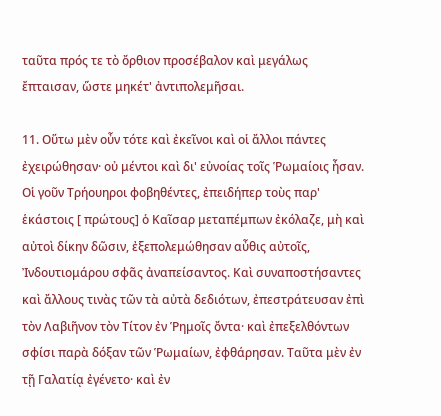ταῦτα πρός τε τὸ ὄρθιον προσέβαλον καὶ μεγάλως ἔπταισαν, ὥστε μηκέτ' ἀντιπολεμῆσαι.

11. Οὕτω μὲν οὖν τότε καὶ ἐκεῖνοι καὶ οἱ ἄλλοι πάντες ἐχειρώθησαν· οὐ μέντοι καὶ δι' εὐνοίας τοῖς Ῥωμαίοις ἦσαν. Οἱ γοῦν Τρήουηροι φοβηθέντες, ἐπειδήπερ τοὺς παρ' ἑκάστοις [ πρώτους] ὁ Καῖσαρ μεταπέμπων ἐκόλαζε, μὴ καὶ αὐτοὶ δίκην δῶσιν, ἐξεπολεμώθησαν αὖθις αὐτοῖς, Ἰνδουτιομάρου σφᾶς ἀναπείσαντος. Καὶ συναποστήσαντες καὶ ἄλλους τινὰς τῶν τὰ αὐτὰ δεδιότων, ἐπεστράτευσαν ἐπὶ τὸν Λαβιῆνον τὸν Τίτον ἐν Ῥημοῖς ὄντα· καὶ ἐπεξελθόντων σφίσι παρὰ δόξαν τῶν Ῥωμαίων, ἐφθάρησαν. Ταῦτα μὲν ἐν τῇ Γαλατίᾳ ἐγένετο· καὶ ἐν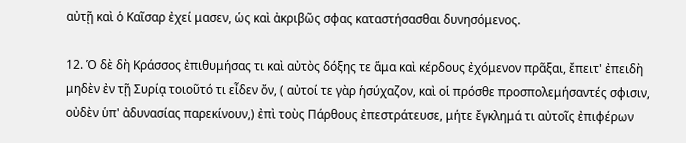αὐτῇ καὶ ὁ Καῖσαρ ἐχεί μασεν, ὡς καὶ ἀκριβῶς σφας καταστήσασθαι δυνησόμενος.

12. Ὁ δὲ δὴ Κράσσος ἐπιθυμήσας τι καὶ αὐτὸς δόξης τε ἅμα καὶ κέρδους ἐχόμενον πρᾶξαι, ἔπειτ' ἐπειδὴ μηδὲν ἐν τῇ Συρίᾳ τοιοῦτό τι εἶδεν ὄν, ( αὐτοί τε γὰρ ἡσύχαζον, καὶ οἱ πρόσθε προσπολεμήσαντές σφισιν, οὐδὲν ὑπ' ἀδυνασίας παρεκίνουν,) ἐπὶ τοὺς Πάρθους ἐπεστράτευσε, μήτε ἔγκλημά τι αὐτοῖς ἐπιφέρων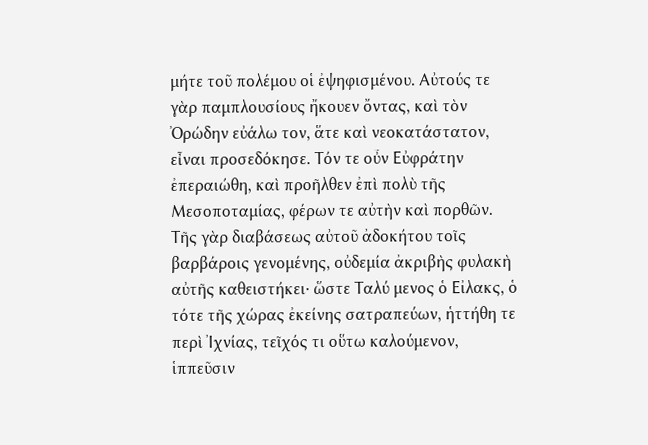μήτε τοῦ πολέμου οἱ ἐψηφισμένου. Αὐτούς τε γὰρ παμπλουσίους ἤκουεν ὄντας, καὶ τὸν Ὀρώδην εὐάλω τον, ἅτε καὶ νεοκατάστατον, εἶναι προσεδόκησε. Τόν τε οὖν Εὐφράτην ἐπεραιώθη, καὶ προῆλθεν ἐπὶ πολὺ τῆς Μεσοποταμίας, φέρων τε αὐτὴν καὶ πορθῶν. Τῆς γὰρ διαβάσεως αὐτοῦ ἀδοκήτου τοῖς βαρβάροις γενομένης, οὐδεμία ἀκριβὴς φυλακὴ αὐτῆς καθειστήκει· ὥστε Ταλύ μενος ὁ Εἰλακς, ὁ τότε τῆς χώρας ἐκείνης σατραπεύων, ἡττήθη τε περὶ Ἰχνίας, τεῖχός τι οὕτω καλούμενον, ἱππεῦσιν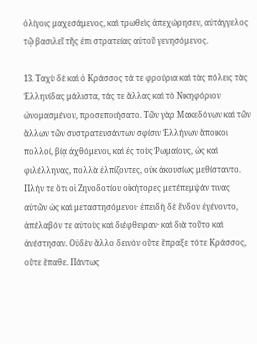ὀλίγοις μαχεσάμενος, καὶ τρωθεὶς ἀπεχώρησεν, αὐτάγγελος τῷ βασιλεῖ τῆς ἐπι στρατείας αὐτοῦ γενησόμενος.

13. Ταχὺ δὲ καὶ ὁ Κράσσος τά τε φρούρια καὶ τὰς πόλεις τὰς Ἑλληνίδας μάλιστα, τάς τε ἄλλας καὶ τὸ Νικηφόριον ὠνομασμένον, προσεποιήσατο. Τῶν γὰρ Μακεδόνων καὶ τῶν ἄλλων τῶν συστρατευσάντων σφίσιν Ἑλλήνων ἄποικοι πολλοί, βίᾳ ἀχθόμενοι, καὶ ἐς τοὺς Ῥωμαίους, ὡς καὶ φιλέλληνας, πολλὰ ἐλπίζοντες, οὐκ ἀκουσίως μεθίσταντο. Πλήν τε ὅτι οἱ Ζηνοδοτίου οἰκήτορες μετέπεμψάν τινας αὐτῶν ὡς καὶ μεταστησόμενοι· ἐπειδὴ δὲ ἔνδον ἐγένοντο, ἀπέλαβόν τε αὐτοὺς καὶ διέφθειραν· καὶ διὰ τοῦτο καὶ ἀνέστησαν. Οὐδὲν ἄλλο δεινὸν οὔτε ἔπραξε τότε Κράσσος, οὔτε ἔπαθε. Πάντως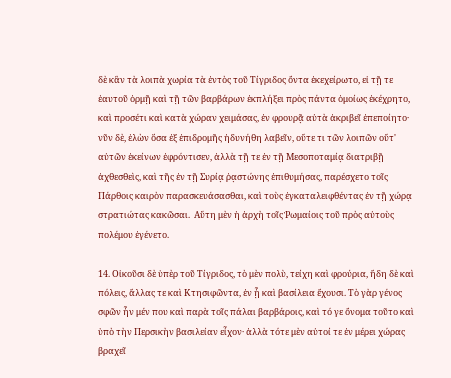δὲ κἂν τὰ λοιπὰ χωρία τὰ ἐντὸς τοῦ Τίγριδος ὄντα ἐκεχείρωτο, εἰ τῇ τε ἑαυτοῦ ὁρμῇ καὶ τῇ τῶν βαρβάρων ἐκπλήξει πρὸς πάντα ὁμοίως ἐκέχρητο, καὶ προσέτι καὶ κατὰ χώραν χειμάσας, ἐν φρουρᾷ αὐτὰ ἀκριβεῖ ἐπεποίητο· νῦν δὲ, ἑλὼν ὅσα ἐξ ἐπιδρομῆς ἠδυνήθη λαβεῖν, οὔτε τι τῶν λοιπῶν οὔτ' αὐτῶν ἐκείνων ἐφρόντισεν, ἀλλὰ τῇ τε ἐν τῇ Μεσοποταμίᾳ διατριβῇ ἀχθεσθεὶς, καὶ τῆς ἐν τῇ Συρίᾳ ῥᾳστώνης ἐπιθυμήσας, παρέσχετο τοῖς Πάρθοις καιρὸν παρασκευάσασθαι, καὶ τοὺς ἐγκαταλειφθέντας ἐν τῇ χώρᾳ στρατιώτας κακῶσαι.  Αὕτη μὲν ἡ ἀρχὴ τοῖς Ῥωμαίοις τοῦ πρὸς αὐτοὺς πολέμου ἐγένετο.

14. Οἰκοῦσι δὲ ὑπὲρ τοῦ Τίγριδος, τὸ μὲν πολὺ, τείχη καὶ φρούρια, ἤδη δὲ καὶ πόλεις, ἄλλας τε καὶ Κτησιφῶντα, ἐν ᾗ καὶ βασίλεια ἔχουσι. Τὸ γὰρ γένος σφῶν ἦν μέν που καὶ παρὰ τοῖς πάλαι βαρβάροις, καὶ τό γε ὄνομα τοῦτο καὶ ὑπὸ τὴν Περσικὴν βασιλείαν εἶχον· ἀλλὰ τότε μὲν αὐτοί τε ἐν μέρει χώρας βραχεῖ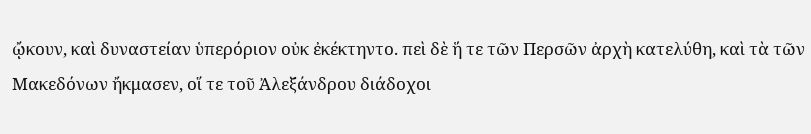ᾤκουν, καὶ δυναστείαν ὑπερόριον οὐκ ἐκέκτηντο. πεὶ δὲ ἥ τε τῶν Περσῶν ἀρχὴ κατελύθη, καὶ τὰ τῶν Μακεδόνων ἤκμασεν, οἵ τε τοῦ Ἀλεξάνδρου διάδοχοι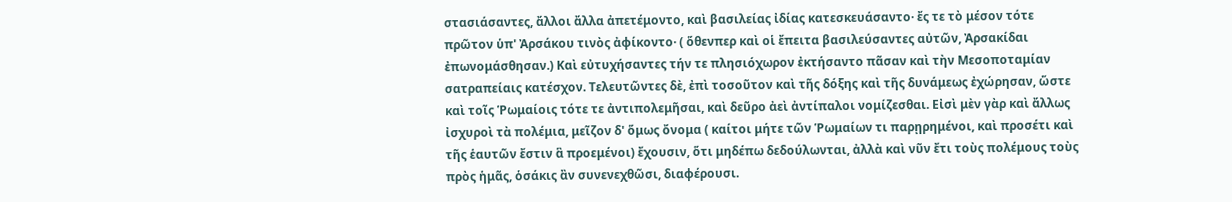στασιάσαντες, ἄλλοι ἄλλα ἀπετέμοντο, καὶ βασιλείας ἰδίας κατεσκευάσαντο· ἔς τε τὸ μέσον τότε πρῶτον ὑπ' Ἀρσάκου τινὸς ἀφίκοντο· ( ὅθενπερ καὶ οἱ ἔπειτα βασιλεύσαντες αὐτῶν, Ἀρσακίδαι ἐπωνομάσθησαν.) Καὶ εὐτυχήσαντες τήν τε πλησιόχωρον ἐκτήσαντο πᾶσαν καὶ τὴν Μεσοποταμίαν σατραπείαις κατέσχον. Τελευτῶντες δὲ, ἐπὶ τοσοῦτον καὶ τῆς δόξης καὶ τῆς δυνάμεως ἐχώρησαν, ὥστε καὶ τοῖς Ῥωμαίοις τότε τε ἀντιπολεμῆσαι, καὶ δεῦρο ἀεὶ ἀντίπαλοι νομίζεσθαι. Εἰσὶ μὲν γὰρ καὶ ἄλλως ἰσχυροὶ τὰ πολέμια, μεῖζον δ' ὅμως ὄνομα ( καίτοι μήτε τῶν Ῥωμαίων τι παρῃρημένοι, καὶ προσέτι καὶ τῆς ἑαυτῶν ἔστιν ἃ προεμένοι) ἔχουσιν, ὅτι μηδέπω δεδούλωνται, ἀλλὰ καὶ νῦν ἔτι τοὺς πολέμους τοὺς πρὸς ἡμᾶς, ὁσάκις ἂν συνενεχθῶσι, διαφέρουσι.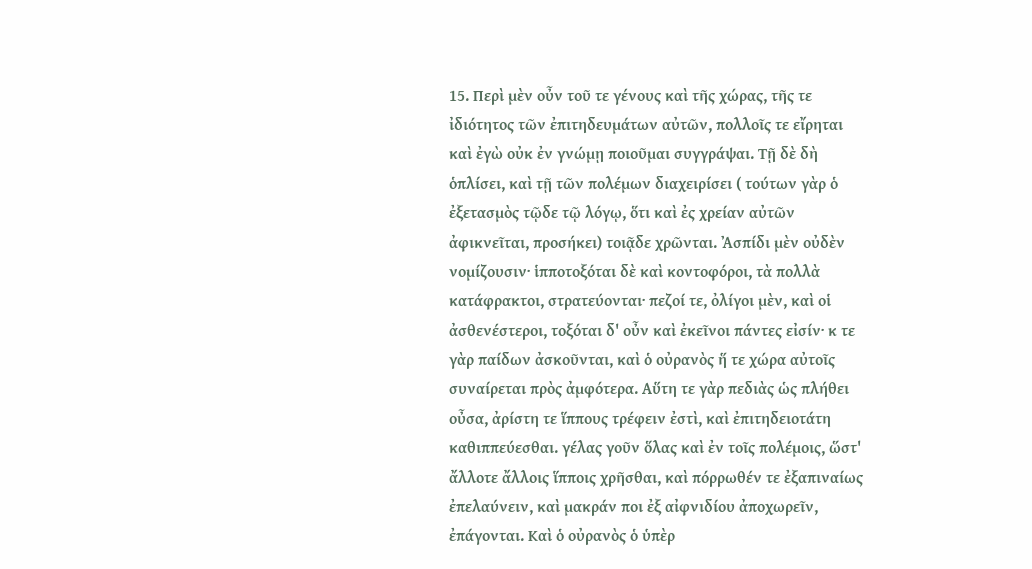15. Περὶ μὲν οὖν τοῦ τε γένους καὶ τῆς χώρας, τῆς τε ἰδιότητος τῶν ἐπιτηδευμάτων αὐτῶν, πολλοῖς τε εἴρηται καὶ ἐγὼ οὐκ ἐν γνώμῃ ποιοῦμαι συγγράψαι. Τῇ δὲ δὴ ὁπλίσει, καὶ τῇ τῶν πολέμων διαχειρίσει ( τούτων γὰρ ὁ ἐξετασμὸς τῷδε τῷ λόγῳ, ὅτι καὶ ἐς χρείαν αὐτῶν ἀφικνεῖται, προσήκει) τοιᾷδε χρῶνται. Ἀσπίδι μὲν οὐδὲν νομίζουσιν· ἱπποτοξόται δὲ καὶ κοντοφόροι, τὰ πολλὰ κατάφρακτοι, στρατεύονται· πεζοί τε, ὀλίγοι μὲν, καὶ οἱ ἀσθενέστεροι, τοξόται δ' οὖν καὶ ἐκεῖνοι πάντες εἰσίν· κ τε γὰρ παίδων ἀσκοῦνται, καὶ ὁ οὐρανὸς ἥ τε χώρα αὐτοῖς συναίρεται πρὸς ἀμφότερα. Αὕτη τε γὰρ πεδιὰς ὡς πλήθει οὖσα, ἀρίστη τε ἵππους τρέφειν ἐστὶ, καὶ ἐπιτηδειοτάτη καθιππεύεσθαι. γέλας γοῦν ὅλας καὶ ἐν τοῖς πολέμοις, ὥστ' ἄλλοτε ἄλλοις ἵπποις χρῆσθαι, καὶ πόρρωθέν τε ἐξαπιναίως ἐπελαύνειν, καὶ μακράν ποι ἐξ αἰφνιδίου ἀποχωρεῖν, ἐπάγονται. Καὶ ὁ οὐρανὸς ὁ ὑπὲρ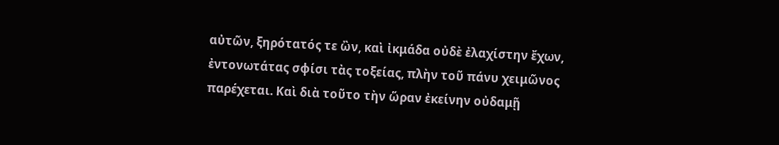αὐτῶν, ξηρότατός τε ὢν, καὶ ἰκμάδα οὐδὲ ἐλαχίστην ἔχων, ἐντονωτάτας σφίσι τὰς τοξείας, πλὴν τοῦ πάνυ χειμῶνος παρέχεται. Καὶ διὰ τοῦτο τὴν ὥραν ἐκείνην οὐδαμῇ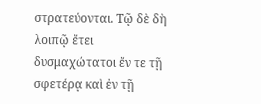στρατεύονται. Τῷ δὲ δὴ λοιπῷ ἔτει δυσμαχώτατοι ἔν τε τῇ σφετέρᾳ καὶ ἐν τῇ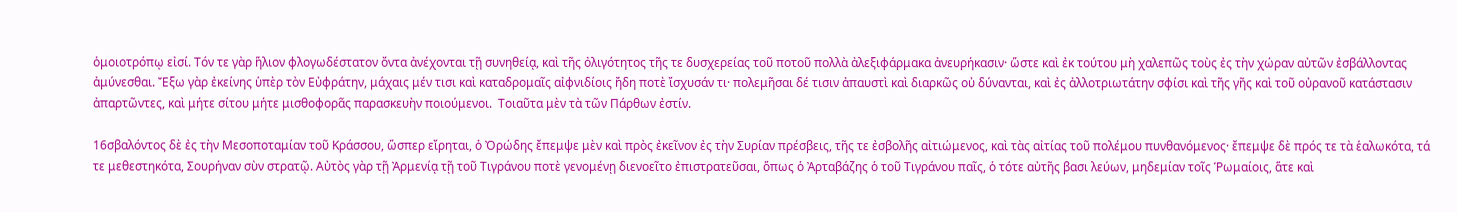ὁμοιοτρόπῳ εἰσί. Τόν τε γὰρ ἥλιον φλογωδέστατον ὄντα ἀνέχονται τῇ συνηθείᾳ, καὶ τῆς ὀλιγότητος τῆς τε δυσχερείας τοῦ ποτοῦ πολλὰ ἀλεξιφάρμακα ἀνευρήκασιν· ὥστε καὶ ἐκ τούτου μὴ χαλεπῶς τοὺς ἐς τὴν χώραν αὐτῶν ἐσβάλλοντας ἀμύνεσθαι. Ἔξω γὰρ ἐκείνης ὑπὲρ τὸν Εὐφράτην, μάχαις μέν τισι καὶ καταδρομαῖς αἰφνιδίοις ἤδη ποτὲ ἴσχυσάν τι· πολεμῆσαι δέ τισιν ἀπαυστὶ καὶ διαρκῶς οὐ δύνανται, καὶ ἐς ἀλλοτριωτάτην σφίσι καὶ τῆς γῆς καὶ τοῦ οὐρανοῦ κατάστασιν ἀπαρτῶντες, καὶ μήτε σίτου μήτε μισθοφορᾶς παρασκευὴν ποιούμενοι.  Τοιαῦτα μὲν τὰ τῶν Πάρθων ἐστίν.

16σβαλόντος δὲ ἐς τὴν Μεσοποταμίαν τοῦ Κράσσου, ὥσπερ εἴρηται, ὁ Ὀρώδης ἔπεμψε μὲν καὶ πρὸς ἐκεῖνον ἐς τὴν Συρίαν πρέσβεις, τῆς τε ἐσβολῆς αἰτιώμενος, καὶ τὰς αἰτίας τοῦ πολέμου πυνθανόμενος· ἔπεμψε δὲ πρός τε τὰ ἑαλωκότα, τά τε μεθεστηκότα, Σουρήναν σὺν στρατῷ. Αὐτὸς γὰρ τῇ Ἀρμενίᾳ τῇ τοῦ Τιγράνου ποτὲ γενομένῃ διενοεῖτο ἐπιστρατεῦσαι, ὅπως ὁ Ἀρταβάζης ὁ τοῦ Τιγράνου παῖς, ὁ τότε αὐτῆς βασι λεύων, μηδεμίαν τοῖς Ῥωμαίοις, ἅτε καὶ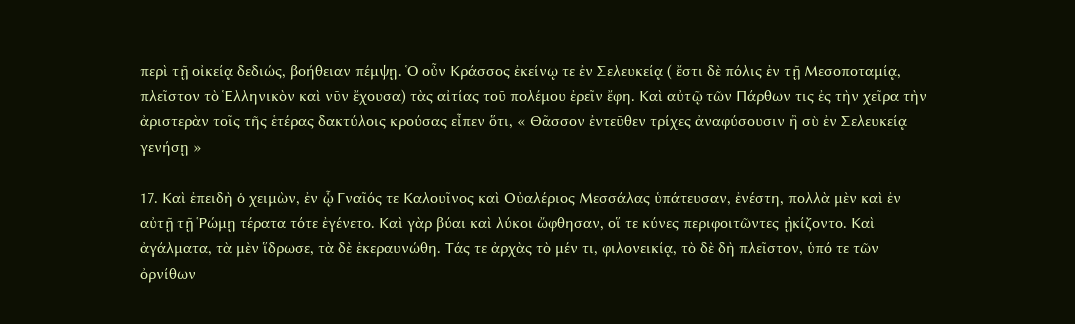περὶ τῇ οἰκείᾳ δεδιώς, βοήθειαν πέμψῃ. Ὁ οὖν Κράσσος ἐκείνῳ τε ἐν Σελευκείᾳ ( ἔστι δὲ πόλις ἐν τῇ Μεσοποταμίᾳ, πλεῖστον τὸ Ἑλληνικὸν καὶ νῦν ἔχουσα) τὰς αἰτίας τοῦ πολέμου ἐρεῖν ἔφη. Καὶ αὐτῷ τῶν Πάρθων τις ἐς τὴν χεῖρα τὴν ἀριστερὰν τοῖς τῆς ἑτέρας δακτύλοις κρούσας εἶπεν ὅτι, « Θᾶσσον ἐντεῦθεν τρίχες ἀναφύσουσιν ἢ σὺ ἐν Σελευκείᾳ γενήσῃ »

17. Καὶ ἐπειδὴ ὁ χειμὼν, ἐν ᾧ Γναῖός τε Καλουῖνος καὶ Οὐαλέριος Μεσσάλας ὑπάτευσαν, ἐνέστη, πολλὰ μὲν καὶ ἐν αὐτῇ τῇ Ῥώμῃ τέρατα τότε ἐγένετο. Καὶ γὰρ βύαι καὶ λύκοι ὤφθησαν, οἵ τε κύνες περιφοιτῶντες ᾐκίζοντο. Καὶ ἀγάλματα, τὰ μὲν ἵδρωσε, τὰ δὲ ἐκεραυνώθη. Τάς τε ἀρχὰς τὸ μέν τι, φιλονεικίᾳ, τὸ δὲ δὴ πλεῖστον, ὑπό τε τῶν ὀρνίθων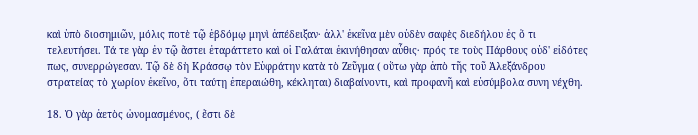καὶ ὑπὸ διοσημιῶν, μόλις ποτὲ τῷ ἑβδόμῳ μηνὶ ἀπέδειξαν· ἀλλ' ἐκεῖνα μὲν οὐδὲν σαφὲς διεδήλου ἐς ὅ τι τελευτήσει. Τά τε γὰρ ἐν τῷ ἄστει ἐταράττετο καὶ οἱ Γαλάται ἐκινήθησαν αὖθις· πρός τε τοὺς Πάρθους οὐδ' εἰδότες πως, συνερρώγεσαν. Τῷ δὲ δὴ Κράσσῳ τὸν Εὐφράτην κατὰ τὸ Ζεῦγμα ( οὕτω γὰρ ἀπὸ τῆς τοῦ Ἀλεξάνδρου στρατείας τὸ χωρίον ἐκεῖνο, ὅτι ταύτῃ ἐπεραιώθη, κέκληται) διαβαίνοντι, καὶ προφανῆ καὶ εὐσύμβολα συνη νέχθη.

18. Ὁ γὰρ ἀετὸς ὠνομασμένος, ( ἔστι δὲ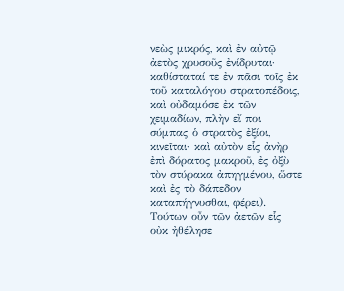νεὼς μικρός, καὶ ἐν αὐτῷ ἀετὸς χρυσοῦς ἐνίδρυται· καθίσταταί τε ἐν πᾶσι τοῖς ἐκ τοῦ καταλόγου στρατοπέδοις, καὶ οὐδαμόσε ἐκ τῶν χειμαδίων, πλὴν εἴ ποι σύμπας ὁ στρατὸς ἐξίοι, κινεῖται· καὶ αὐτὸν εἷς ἀνὴρ ἐπὶ δόρατος μακροῦ, ἐς ὀξὺ τὸν στύρακα ἀπηγμένου, ὥστε καὶ ἐς τὸ δάπεδον καταπήγνυσθαι, φέρει). Τούτων οὖν τῶν ἀετῶν εἷς οὐκ ἠθέλησε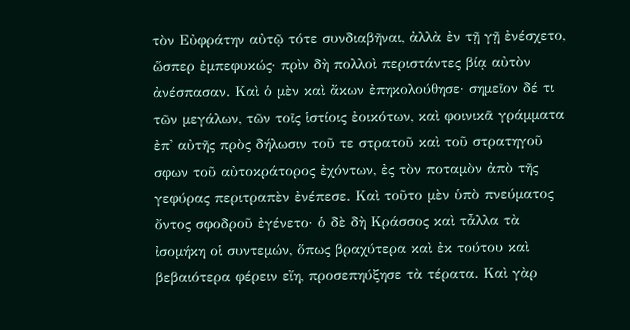τὸν Εὐφράτην αὐτῷ τότε συνδιαβῆναι, ἀλλὰ ἐν τῇ γῇ ἐνέσχετο, ὥσπερ ἐμπεφυκώς· πρὶν δὴ πολλοὶ περιστάντες βίᾳ αὐτὸν ἀνέσπασαν. Καὶ ὁ μὲν καὶ ἄκων ἐπηκολούθησε· σημεῖον δέ τι τῶν μεγάλων, τῶν τοῖς ἱστίοις ἐοικότων, καὶ φοινικᾶ γράμματα ἐπ' αὐτῆς πρὸς δήλωσιν τοῦ τε στρατοῦ καὶ τοῦ στρατηγοῦ σφων τοῦ αὐτοκράτορος ἐχόντων, ἐς τὸν ποταμὸν ἀπὸ τῆς γεφύρας περιτραπὲν ἐνέπεσε. Καὶ τοῦτο μὲν ὑπὸ πνεύματος ὄντος σφοδροῦ ἐγένετο· ὁ δὲ δὴ Κράσσος καὶ τἆλλα τὰ ἰσομήκη οἱ συντεμών, ὅπως βραχύτερα καὶ ἐκ τούτου καὶ βεβαιότερα φέρειν εἴη, προσεπηύξησε τὰ τέρατα. Καὶ γὰρ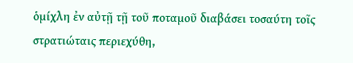ὁμίχλη ἐν αὐτῇ τῇ τοῦ ποταμοῦ διαβάσει τοσαύτη τοῖς στρατιώταις περιεχύθη,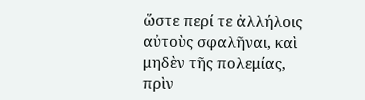ὥστε περί τε ἀλλήλοις αὐτοὺς σφαλῆναι, καὶ μηδὲν τῆς πολεμίας, πρὶν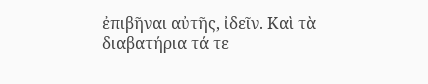ἐπιβῆναι αὐτῆς, ἰδεῖν. Καὶ τὰ διαβατήρια τά τε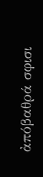ἀπόβαθρά σφισι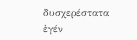δυσχερέστατα ἐγέν